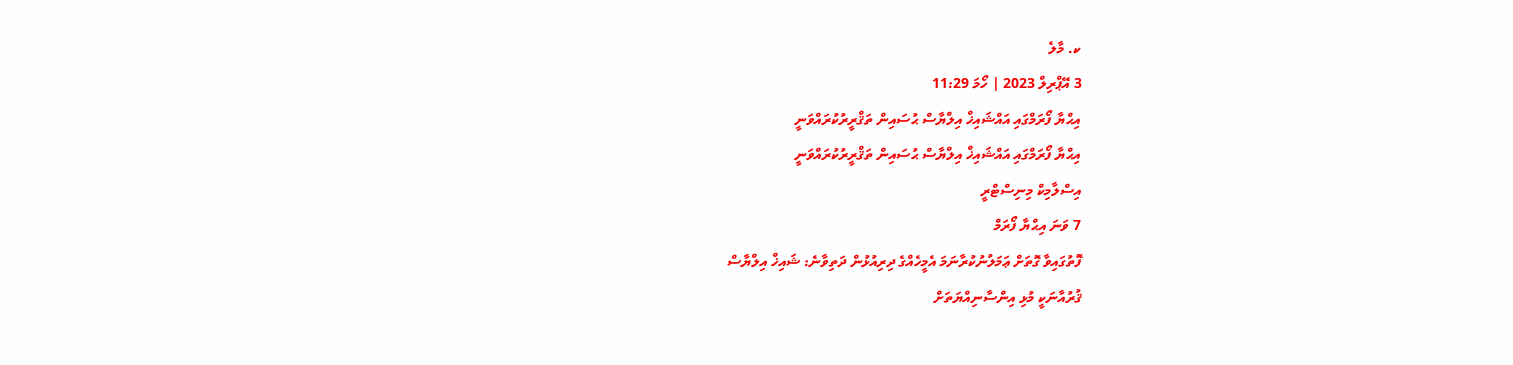ކ. މާލެ
3 އޭޕްރިލް 2023 | ހޯމަ 11:29
އިޙްޔާ ފޯރަމްގައި އައްޝައިޚް އިލްޔާސް ޙުސައިން ތަޤްރީރުކުރައްވަނީ
އިޙްޔާ ފޯރަމްގައި އައްޝައިޚް އިލްޔާސް ޙުސައިން ތަޤްރީރުކުރައްވަނީ
އިސްލާމިކް މިނިސްޓްރީ
7 ވަނަ އިޙްޔާ ފޯރަމް
ފޮތުގައިވާ ގޮތަށް ޢަމަލުނުކުރާނަމަ އެމީހެއްގެ ދިރިއުޅުން ދަތިވާނެ: ޝައިޚް އިލްޔާސް
ޤުރުއާނަކީ މުޅި އިންސާނިއްޔަތަށް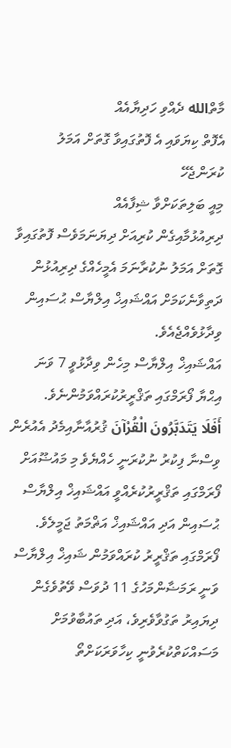މާތްالله ދެއްވި ހަދިޔާއެއް
އެފޮތް ކިޔަވައި އެ ފޮތުގައިވާ ގޮތަށް އަމަލު ކުރަންޖެހޭ
މިއީ ބަލިތަކަށްވާ ޝިފާއެއް
ދިރިއުޅުމާއިގެން ކުރިއަށް ދިޔަނަމަވެސް ފޮތުގައިވާ ގޮތަށް އަމަލު ނުކުރާނަމަ އެމީހެއްގެ ދިރިއުޅުން ދަތިވާނެކަމަށް އައްޝައިޚް އިލްޔާސް ޙުސައިން ވިދާޅުވެއްޖެއެވެ.
އައްޝައިޚް އިލްޔާސް މިހެން ވިދާޅުވީ 7 ވަނަ އިޙްޔާ ފޯރަމްގައި ތަޤްރީރުކުރައްވަމުންނެވެ.
أَفَلَا يَتَدَبَّرُونَ الْقُرْآنَ ޤުރުއާނާއިމެދު އެއުރެން ވިސްނާ ފިކުރު ނުކުރަނީ ހެއްޔެވެ މި މައުޟޫއަށް ފޯރަމްގައި ތަޤްރީރުކުރެއްވީ އައްޝައިޚް އިލްޔާސް ޙުސައިން އަދި އައްޝައިޚް އަޡްމަތު ޖަމީލެވެ.
ފޯރަމްގައި ތަޤްރީރު ކުރައްވަމުން ޝައިޚް އިލްޔާސް ވަނީ ރަމަޟާންމަހުގެ 11 ދުވަސް ވޭތުވެގެން ދިޔައިރު ތަގުވާވެރިވެ، އަދި ތައުބާވުމަށް މަސައްކަތްކުރެވުނީ ކިހާވަރަކަށްތޯ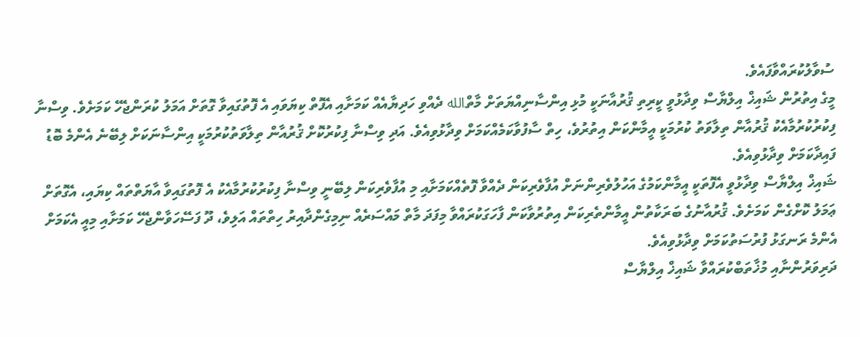ސުވާލުކުރައްވާފައެވެ.
މީގެ އިތުރުން ޝައިޚް އިލްޔާސް ވިދާޅުވީ ކީރިތި ޤުރުއާނަކީ މުޅި އިންސާނިއްޔަތަށް މާތްالله ދެއްވި ހަދިޔާއެއް ކަމަށާއި އެފޮތް ކިޔަވައި އެ ފޮތުގައިވާ ގޮތަށް އަމަލު ކުރަންޖެހޭ ކަމަށެވެ. ވިސްނާ ފިކުރުކުރުމާއެކު ޤުރުއާން ތިލާވަތު ކުރުމަކީ އީމާންކަން އިތުރުވެ، ހިތް ސާފުވާކަމެއްކަމަށް ވިދާޅުވިއެވެ. އަދި ވިސްނާ ފިކުރުކޮށް ޤުރުއާން ތިލާވަތުކުރުމަކީ އިންސާނަކަށް ލިބޭނެ އެންމެ ބޮޑު ފައިދާކަމަށް ވިދާޅުވިއެވެ.
ޝައިޚް އިލްޔާސް ވިދާޅުވީ އެފޮތަކީ އީމާންކަމުގެ އަހުލުވެރިންނަށް އުފާވެރިކަން ދެއްވާ ފޮތެއްކަމަށާއި މި އުފާވެރިކަން ލިބޭނީ ވިސްނާ ފިކުރުކުރުމާއެކު އެ ފޮތުގައިވާ އާޔަތްތައް ކިޔައި، އެގޮތަށް ޢަމަލު ކޮށްގެން ކަމަށެވެ. ޤުރުއާނުގެ ބަރަކާތުން އީމާންތެރިކަން އިތުރުވާކަން ފާހަގަކުރައްވާ މިފަދަ މާތް މައްސަރެއް ނިމިގެންދާއިރު ހިތްތައް އަލިވެ، ދޫ ފަސޭހަވާންޖެހޭ ކަމަށާއި މިއީ އެކަމަށް އެންމެ ރަނގަޅު ފުރުސަތުކަމަށް ވިދާޅުވިއެވެ.
ދަރިވަރުންނާއި މުޚާތަބްކުރައްވާ ޝައިޚް އިލްޔާސް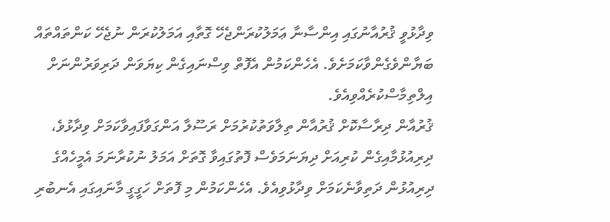ވިދާޅުވީ ޤުރުއާނުގައި އިންސާނާ ޢަމަލުކުރަންޖެހޭ ގޮތާއި އަމަލުކުރަން ނުޖެހޭ ކަންތައްތައް ބަޔާންވެގެންވާކަމަށެވެ. އެހެންކަމުން އެފޮތް ވިސްނައިގެން ކިޔަވަން ދަރިވަރުންނަށް އިލްތިމާސްކުރެއްވިއެވެ.
ޤުރުއާން ދިރާސާކޮށް ޤުރުއާން ތިލާވަތުކުރުމަށް ރަސޫލާ އަންގަވާފައިވާކަމަށް ވިދާޅުވެ، ދިރިއުޅުމާއިގެން ކުރިއަށް ދިޔަނަމަވެސް ފޮތުގައިވާ ގޮތަށް އަމަލު ނުކުރާނަމަ އެމީހެއްގެ ދިރިއުޅުން ދަތިވާނެކަމަށް ވިދާޅުވިއެވެ. އެހެންކަމުން މި ފޮތަށް ހަގީގީ މާނައިގައި އެނބުރި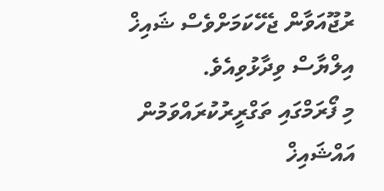ރުޖޫއަވާން ޖެހޭކަމަށްވެސް ޝައިޚް އިލްޔާސް ވިދާޅުވިއެވެ.
މި ފޯރަމްގައި ތަގްރީރުކުރައްވަމުން އައްޝައިޚް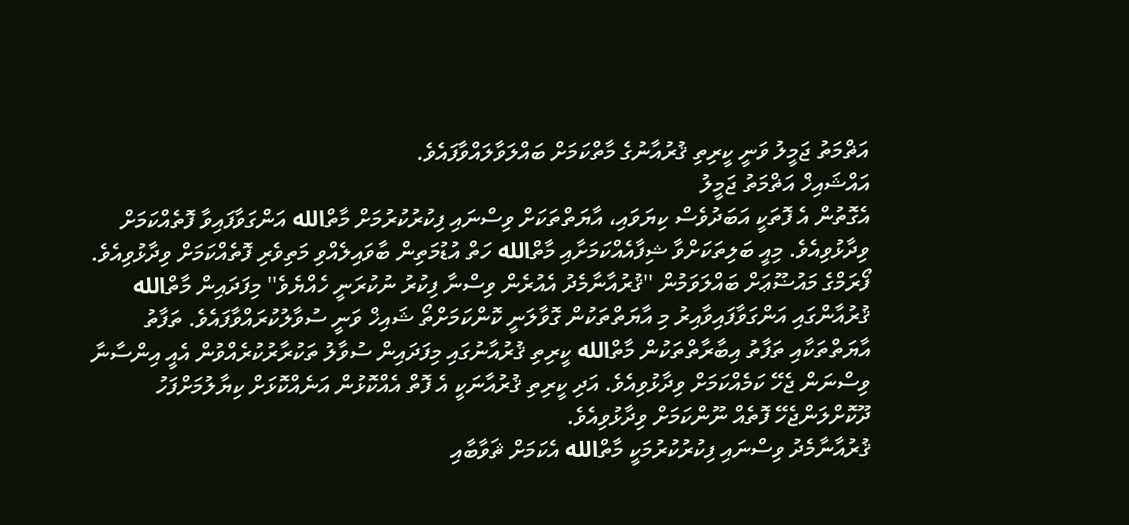އަޡްމަތު ޖަމީލު ވަނީ ކީރިތި ޤުރުއާނުގެ މާތްކަމަށް ބައްލަވާލައްވާފައެވެ.
އައްޝައިޚް އަޡްމަތު ޖަމީލު
އެގޮތުން އެ ފޮތަކީ އަބަދުވެސް ކިޔަވައި، އާޔަތްތަކަށް ވިސްނައި ފިކުރުކުރުމަށް މާތްالله އަންގަވާފައިވާ ފޮތެއްކަމަށް ވިދާޅުވިއެވެ. މިއީ ބަލިތަކަށްވާ ޝިފާއެއްކަމަށާއި މާތްالله ހަތް އުޑުމަތިން ބާވައިލެއްވި މަތިވެރި ފޮތެއްކަމަށް ވިދާޅުވިއެވެ.
ފޯރަމްގެ މައުޟޫޢަށް ބައްލަވަމުން ''ޤުރުއާނާމެދު އެއުރެން ވިސްނާ ފިކުރު ނުކުރަނީ ހެއްޔެވެ'' މިފަދައިން މާތްالله ޤުރުއާންގައި އަންގަވާފައިވާއިރު މި އާޔަތްތަކުން ގޮވާލަނީ ކޮންކަމަށްތޯ ޝައިޚް ވަނީ ސުވާލުކުރައްވާފައެވެ. ތަފާތު އާޔަތްތަކާއި ތަފާތު އިބާރާތްތަކުން މާތްالله ކީރިތި ޤުރުއާނުގައި މިފަދައިން ސުވާލު ތަކުރާރުކުރެއްވުން އެއީ އިންސާނާ ވިސްނަން ޖެހޭ ކަމެއްކަމަށް ވިދާޅުވިއެވެ. އަދި ކީރިތި ޤުރުއާނަކީ އެ ފޮތް އެއްކޮޅުން އަނެއްކޮޅަށް ކިޔާލުމަށްފަހު ދޫކޮށްލަންޖެހޭ ފޮތެއް ނޫންކަމަށް ވިދާޅުވިއެވެ.
ޤުރުއާނާމެދު ވިސްނައި ފިކުރުކުރުމަކީ މާތްالله އެކަމަށް ޘަވާބާއި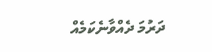ދަރުމަ ދެއްވާނެކަމެއް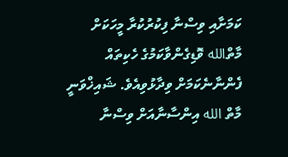ކަމަށާއި ވިސްނާ ފިކުރުކުރާ މީހަކަށް މާތްالله ވޮޑިގެންވާކަމުގެ ހެކިތައް ފެންނާނެކަމަށް ވިދާޅުވިއެވެ. ޝައިޚްވަނީ މާތް الله އިންސާނާއަށް ވިސްނާ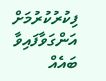ފިކުރުކުރުމަށް އަންގަވާފައިވާ ބައެއް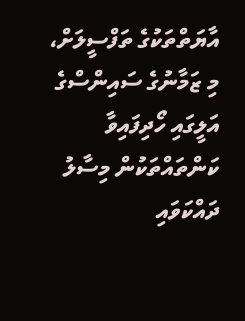އާޔަތްތަކުގެ ތަފްސީލަށް، މި ޒަމާނުގެ ސައިންސްގެ އަލީގައި ހޯދިފައިވާ ކަންތައްތަކުން މިސާލު ދައްކަވައި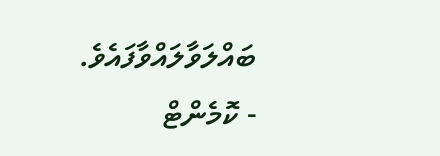ބައްލަވާލައްވާފައެވެ.
- ކޮމެންޓް